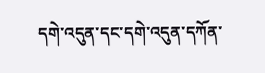དགེ་འདུན་དང་དགེ་འདུན་དཀོན་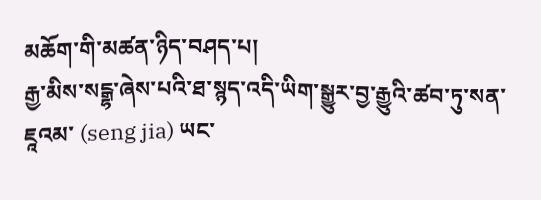མཆོག་གི་མཚན་ཉིད་བཤད་པ།
རྒྱ་མིས་སངྒྷ་ཞེས་པའི་ཐ་སྙད་འདི་ཡིག་སྒྱུར་བྱ་རྒྱུའི་ཚབ་ཏུ་སན་ཇཱའམ་ (seng jia) ཡང་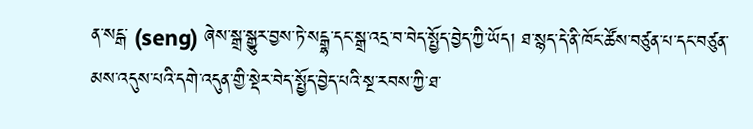ན་སངྒ་ (seng) ཞེས་སྒྲ་སྒྱུར་བྱས་ཏེ་སངྒྷ་དང་སྒྲ་འདྲ་བ་བེད་སྤྱོད་བྱེད་ཀྱི་ཡོད། ཐ་སྙད་དེ་ནི་ཁོང་ཚོས་བཙུན་པ་དང་བཙུན་མས་འདུས་པའི་དགེ་འདུན་གྱི་སྡེར་བེད་སྤྱོད་བྱེད་པའི་སྔ་རབས་ཀྱི་ཐ་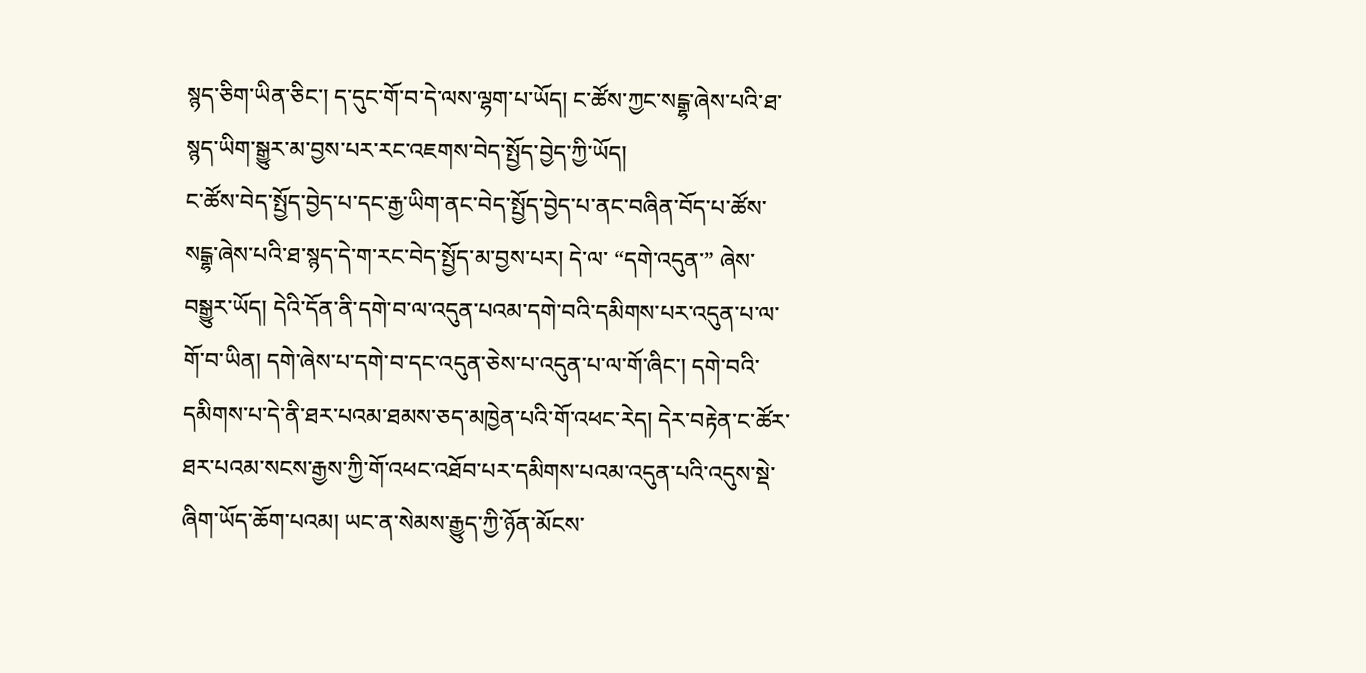སྙད་ཅིག་ཡིན་ཅིང་། ད་དུང་གོ་བ་དེ་ལས་ལྷག་པ་ཡོད། ང་ཚོས་ཀྱང་སངྒྷ་ཞེས་པའི་ཐ་སྙད་ཡིག་སྒྱུར་མ་བྱས་པར་རང་འཇགས་བེད་སྤྱོད་བྱེད་ཀྱི་ཡོད།
ང་ཚོས་བེད་སྤྱོད་བྱེད་པ་དང་རྒྱ་ཡིག་ནང་བེད་སྤྱོད་བྱེད་པ་ནང་བཞིན་བོད་པ་ཚོས་སངྒྷ་ཞེས་པའི་ཐ་སྙད་དེ་ག་རང་བེད་སྤྱོད་མ་བྱས་པར། དེ་ལ་ “དགེ་འདུན་” ཞེས་བསྒྱུར་ཡོད། དེའི་དོན་ནི་དགེ་བ་ལ་འདུན་པའམ་དགེ་བའི་དམིགས་པར་འདུན་པ་ལ་གོ་བ་ཡིན། དགེ་ཞེས་པ་དགེ་བ་དང་འདུན་ཅེས་པ་འདུན་པ་ལ་གོ་ཞིང་། དགེ་བའི་དམིགས་པ་དེ་ནི་ཐར་པའམ་ཐམས་ཅད་མཁྱེན་པའི་གོ་འཕང་རེད། དེར་བརྟེན་ང་ཚོར་ཐར་པའམ་སངས་རྒྱས་ཀྱི་གོ་འཕང་འཐོབ་པར་དམིགས་པའམ་འདུན་པའི་འདུས་སྡེ་ཞིག་ཡོད་ཆོག་པའམ། ཡང་ན་སེམས་རྒྱུད་ཀྱི་ཉོན་མོངས་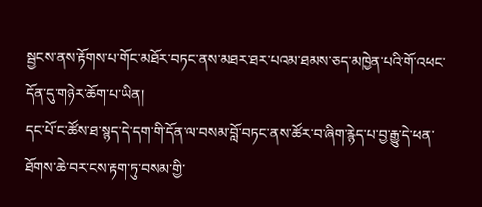སྦྱངས་ནས་རྟོགས་པ་གོང་མཐོར་བཏང་ནས་མཐར་ཐར་པའམ་ཐམས་ཅད་མཁྱེན་པའི་གོ་འཕང་དོན་དུ་གཉེར་ཆོག་པ་ཡིན།
དང་པོ་ང་ཚོས་ཐ་སྙད་དེ་དག་གི་དོན་ལ་བསམ་བློ་བཏང་ནས་ཚོར་བ་ཞིག་རྙེད་པ་བྱ་རྒྱུ་དེ་ཕན་ཐོགས་ཆེ་བར་ངས་རྟག་ཏུ་བསམ་གྱི་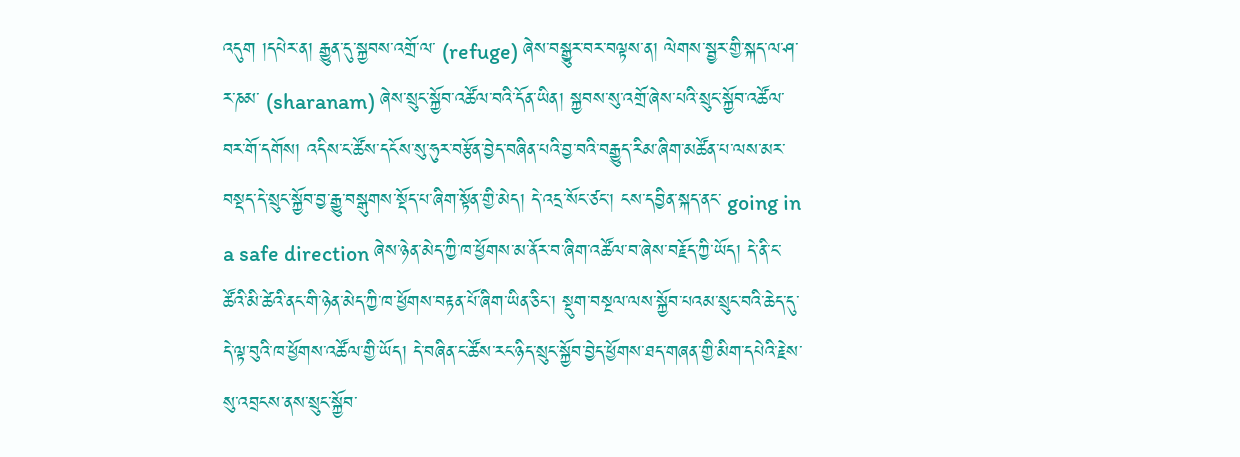འདུག །དཔེར་ན། རྒྱུན་དུ་སྐྱབས་འགྲོ་ལ་ (refuge) ཞེས་བསྒྱུར་བར་བལྟས་ན། ལེགས་སྦྱར་གྱི་སྐད་ལ་ཤ་ར་ཎམ་ (sharanam) ཞེས་སྲུང་སྐྱོབ་འཚོལ་བའི་དོན་ཡིན། སྐྱབས་སུ་འགྲོ་ཞེས་པའི་སྲུང་སྐྱོབ་འཚོལ་བར་གོ་དགོས། འདིས་ང་ཚོས་དངོས་སུ་ཧུར་བརྩོན་བྱེད་བཞིན་པའི་བྱ་བའི་བརྒྱུད་རིམ་ཞིག་མཚོན་པ་ལས་མར་བསྡད་དེ་སྲུང་སྐྱོབ་བྱ་རྒྱུ་བསྒུགས་སྡོད་པ་ཞིག་སྟོན་གྱི་མེད། དེ་འདྲ་སོང་ཙང་། ངས་དབྱིན་སྐད་ནང་ going in a safe direction ཞེས་ཉེན་མེད་ཀྱི་ཁ་ཕྱོགས་མ་ནོར་བ་ཞིག་འཚོལ་བ་ཞེས་བརྗོད་ཀྱི་ཡོད། དེ་ནི་ང་ཚོའི་མི་ཚེའི་ནང་གི་ཉེན་མེད་ཀྱི་ཁ་ཕྱོགས་བརྟན་པོ་ཞིག་ཡིན་ཅིང་། སྡུག་བསྔལ་ལས་སྐྱོབ་པའམ་སྲུང་བའི་ཆེད་དུ་དེ་ལྟ་བུའི་ཁ་ཕྱོགས་འཚོལ་གྱི་ཡོད། དེ་བཞིན་ང་ཚོས་རང་ཉིད་སྲུང་སྐྱོབ་བྱེད་ཕྱོགས་ཐད་གཞན་གྱི་མིག་དཔེའི་རྗེས་སུ་འབྲངས་ནས་སྲུང་སྐྱོབ་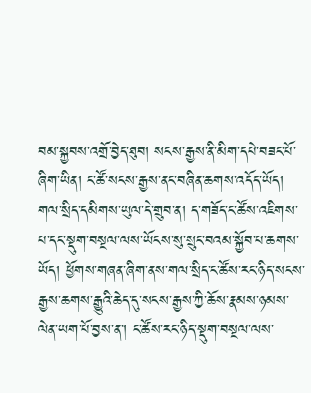བམ་སྐྱབས་འགྲོ་བྱེད་ཐུབ། སངས་རྒྱས་ནི་མིག་དཔེ་བཟང་པོ་ཞིག་ཡིན། ང་ཚོ་སངས་རྒྱས་ནང་བཞིན་ཆགས་འདོད་ཡོད། གལ་སྲིད་དམིགས་ཡུལ་དེ་གྲུབ་ན། ད་གཟོད་ང་ཚོས་འཇིགས་པ་དང་སྡུག་བསྔལ་ལས་ཡོངས་སུ་སྲུང་བའམ་སྐྱོབ་པ་ཆགས་ཡོད། ཕྱོགས་གཞན་ཞིག་ནས་གལ་སྲིད་ང་ཚོས་རང་ཉིད་སངས་རྒྱས་ཆགས་རྒྱུའི་ཆེད་དུ་སངས་རྒྱས་ཀྱི་ཆོས་རྣམས་ཉམས་ལེན་ཡག་པོ་བྱས་ན་། ང་ཚོས་རང་ཉིད་སྡུག་བསྔལ་ལས་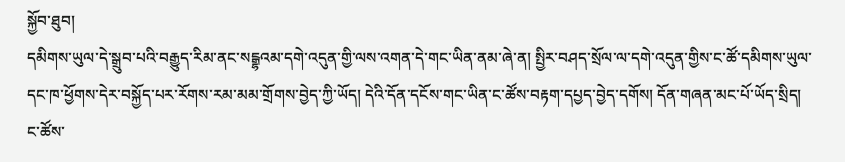སྐྱོབ་ཐུབ།
དམིགས་ཡུལ་དེ་སྒྲུབ་པའི་བརྒྱུད་རིམ་ནང་སངྒྷའམ་དགེ་འདུན་གྱི་ལས་འགན་དེ་གང་ཡིན་ནམ་ཞེ་ན། སྤྱིར་བཤད་སྲོལ་ལ་དགེ་འདུན་གྱིས་ང་ཚོ་དམིགས་ཡུལ་དང་ཁ་ཕྱོགས་དེར་བསྐྱོད་པར་རོགས་རམ་མམ་གྲོགས་བྱེད་ཀྱི་ཡོད། དེའི་དོན་དངོས་གང་ཡིན་ང་ཚོས་བརྟག་དཔྱད་བྱེད་དགོས། དོན་གཞན་མང་པོ་ཡོད་སྲིད།
ང་ཚོས་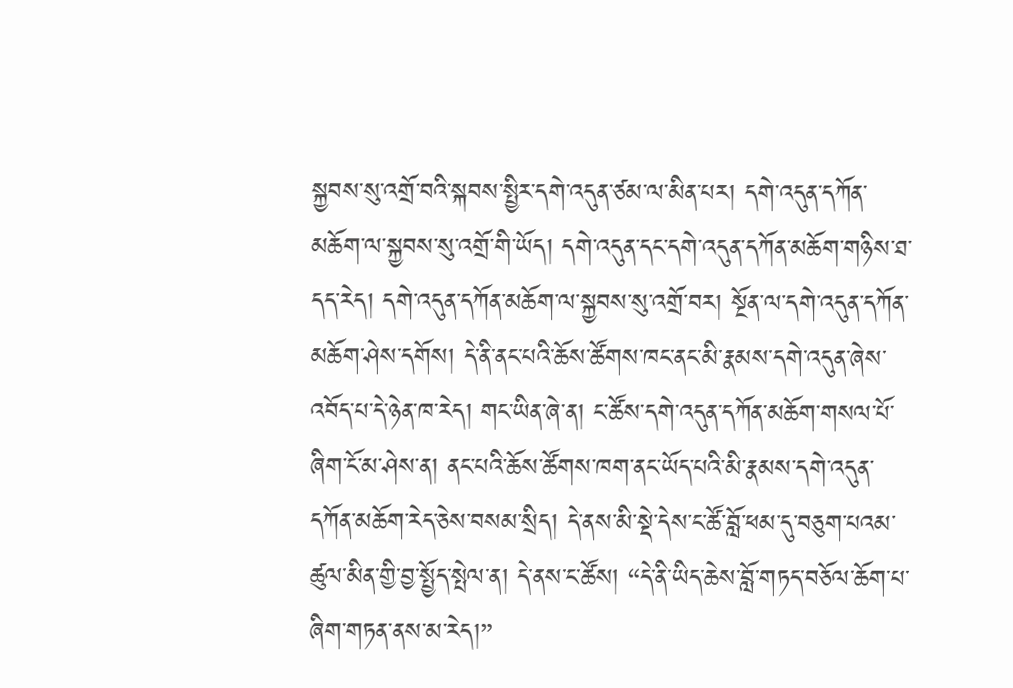སྐྱབས་སུ་འགྲོ་བའི་སྐབས་སྤྱིར་དགེ་འདུན་ཙམ་ལ་མིན་པར། དགེ་འདུན་དཀོན་མཆོག་ལ་སྐྱབས་སུ་འགྲོ་གི་ཡོད། དགེ་འདུན་དང་དགེ་འདུན་དཀོན་མཆོག་གཉིས་ཐ་དད་རེད། དགེ་འདུན་དཀོན་མཆོག་ལ་སྐྱབས་སུ་འགྲོ་བར། སྔོན་ལ་དགེ་འདུན་དཀོན་མཆོག་ཤེས་དགོས། དེ་ནི་ནང་པའི་ཆོས་ཚོགས་ཁང་ནང་མི་རྣམས་དགེ་འདུན་ཞེས་འབོད་པ་དེ་ཉེན་ཁ་རེད། གང་ཡིན་ཞེ་ན། ང་ཚོས་དགེ་འདུན་དཀོན་མཆོག་གསལ་པོ་ཞིག་ངོ་མ་ཤེས་ན། ནང་པའི་ཆོས་ཚོགས་ཁག་ནང་ཡོད་པའི་མི་རྣམས་དགེ་འདུན་དཀོན་མཆོག་རེད་ཅེས་བསམ་སྲིད། དེ་ནས་མི་སྡེ་དེས་ང་ཚོ་བློ་ཕམ་དུ་བཅུག་པའམ་ཚུལ་མིན་གྱི་བྱ་སྤྱོད་སྤེལ་ན། དེ་ནས་ང་ཚོས། “དེ་ནི་ཡིད་ཆེས་བློ་གཏད་བཅོལ་ཆོག་པ་ཞིག་གཏན་ནས་མ་རེད།”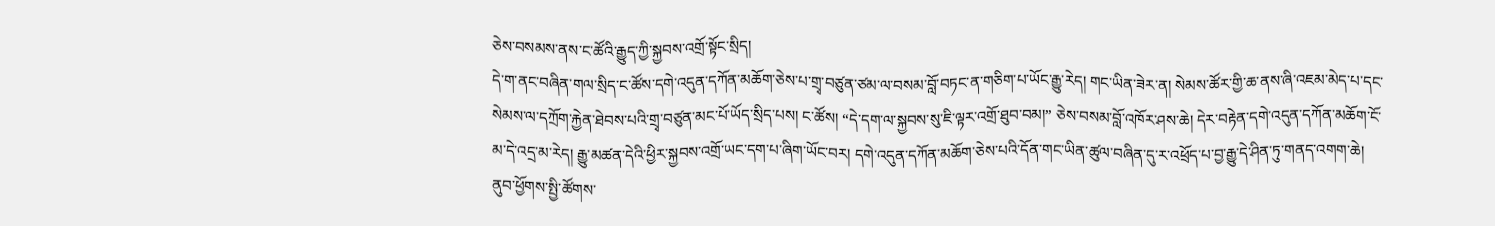ཅེས་བསམས་ནས་ང་ཚོའི་རྒྱུད་ཀྱི་སྐྱབས་འགྲོ་སྟོང་སྲིད།
དེ་ག་ནང་བཞིན་གལ་སྲིད་ང་ཚོས་དགེ་འདུན་དཀོན་མཆོག་ཅེས་པ་གྲྭ་བཙུན་ཙམ་ལ་བསམ་བློ་བཏང་ན་གཅིག་པ་ཡོང་རྒྱུ་རེད། གང་ཡིན་ཟེར་ན། སེམས་ཚོར་གྱི་ཆ་ནས་ཞི་འཇམ་མེད་པ་དང་སེམས་ལ་དཀྲོག་རྐྱེན་ཐེབས་པའི་གྲྭ་བཙུན་མང་པོ་ཡོད་སྲིད་པས། ང་ཚོས། “དེ་དག་ལ་སྐྱབས་སུ་ཇི་ལྟར་འགྲོ་ཐུབ་བམ།” ཅེས་བསམ་བློ་འཁོར་ཤས་ཆེ། དེར་བརྟེན་དགེ་འདུན་དཀོན་མཆོག་ངོ་མ་དེ་འདྲ་མ་རེད། རྒྱུ་མཚན་དེའི་ཕྱིར་སྐྱབས་འགྲོ་ཡང་དག་པ་ཞིག་ཡོང་བར། དགེ་འདུན་དཀོན་མཆོག་ཅེས་པའི་དོན་གང་ཡིན་ཚུལ་བཞིན་དུ་ར་འཕྲོད་པ་བྱ་རྒྱུ་དེ་ཤིན་ཏུ་གནད་འགག་ཆེ།
ནུབ་ཕྱོགས་སྤྱི་ཚོགས་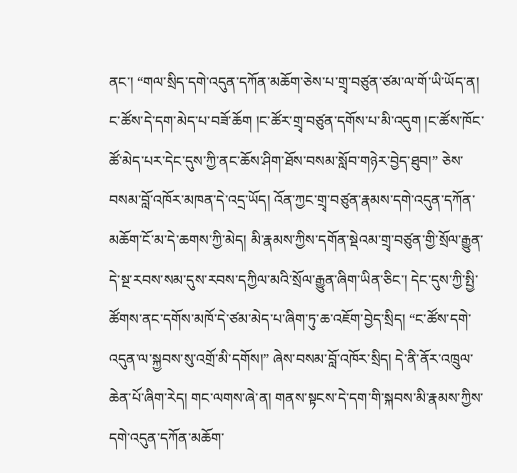ནང་། “གལ་སྲིད་དགེ་འདུན་དཀོན་མཆོག་ཅེས་པ་གྲྭ་བཙུན་ཙམ་ལ་གོ་ཡི་ཡོད་ན། ང་ཚོས་དེ་དག་མེད་པ་བཟོ་ཆོག །ང་ཚོར་གྲྭ་བཙུན་དགོས་པ་མི་འདུག །ང་ཚོས་ཁོང་ཚོ་མེད་པར་དེང་དུས་ཀྱི་ནང་ཆོས་ཤིག་ཐོས་བསམ་སློབ་གཉེར་བྱེད་ཐུབ།” ཅེས་བསམ་བློ་འཁོར་མཁན་དེ་འདྲ་ཡོད། འོན་ཀྱང་གྲྭ་བཙུན་རྣམས་དགེ་འདུན་དཀོན་མཆོག་ངོ་མ་དེ་ཆགས་ཀྱི་མེད། མི་རྣམས་ཀྱིས་དགོན་སྡེའམ་གྲྭ་བཙུན་གྱི་སྲོལ་རྒྱུན་དེ་སྔ་རབས་སམ་དུས་རབས་དཀྱིལ་མའི་སྲོལ་རྒྱུན་ཞིག་ཡིན་ཅིང་། དེང་དུས་ཀྱི་སྤྱི་ཚོགས་ནང་དགོས་མཁོ་དེ་ཙམ་མེད་པ་ཞིག་ཏུ་ཆ་འཇོག་བྱེད་སྲིད། “ང་ཚོས་དགེ་འདུན་ལ་སྐྱབས་སུ་འགྲོ་མི་དགོས།” ཞེས་བསམ་བློ་འཁོར་སྲིད། དེ་ནི་ནོར་འཁྲུལ་ཆེན་པོ་ཞིག་རེད། གང་ལགས་ཞེ་ན། གནས་སྟངས་དེ་དག་གི་སྐབས་མི་རྣམས་ཀྱིས་དགེ་འདུན་དཀོན་མཆོག་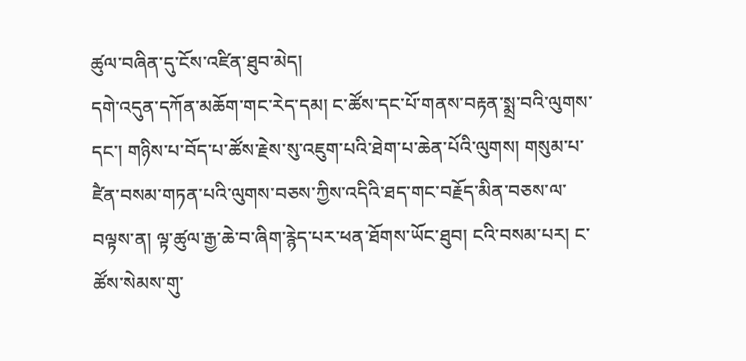ཚུལ་བཞིན་དུ་ངོས་འཛིན་ཐུབ་མེད།
དགེ་འདུན་དཀོན་མཆོག་གང་རེད་དམ། ང་ཚོས་དང་པོ་གནས་བརྟན་སྨྲ་བའི་ལུགས་དང་། གཉིས་པ་བོད་པ་ཚོས་རྗེས་སུ་འཇུག་པའི་ཐེག་པ་ཆེན་པོའི་ལུགས། གསུམ་པ་ཛཻན་བསམ་གཏན་པའི་ལུགས་བཅས་ཀྱིས་འདིའི་ཐད་གང་བརྗོད་མིན་བཅས་ལ་བལྟས་ན། ལྟ་ཚུལ་རྒྱ་ཆེ་བ་ཞིག་རྙེད་པར་ཕན་ཐོགས་ཡོང་ཐུབ། ངའི་བསམ་པར། ང་ཚོས་སེམས་གུ་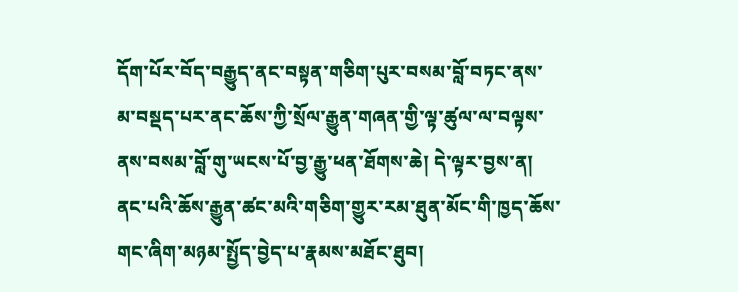དོག་པོར་བོད་བརྒྱུད་ནང་བསྟན་གཅིག་པུར་བསམ་བློ་བཏང་ནས་མ་བསྡད་པར་ནང་ཆོས་ཀྱི་སྲོལ་རྒྱུན་གཞན་གྱི་ལྟ་ཚུལ་ལ་བལྟས་ནས་བསམ་བློ་གུ་ཡངས་པོ་བྱ་རྒྱུ་ཕན་ཐོགས་ཆེ། དེ་ལྟར་བྱས་ན། ནང་པའི་ཆོས་རྒྱུན་ཚང་མའི་གཅིག་གྱུར་རམ་ཐུན་མོང་གི་ཁྱད་ཆོས་གང་ཞིག་མཉམ་སྤྱོད་བྱེད་པ་རྣམས་མཐོང་ཐུབ།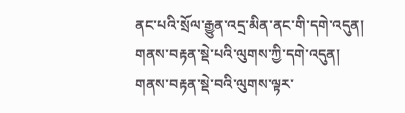ནང་པའི་སྲོལ་རྒྱུན་འདྲ་མིན་ནང་གི་དགེ་འདུན།
གནས་བརྟན་སྡེ་པའི་ལུགས་ཀྱི་དགེ་འདུན།
གནས་བརྟན་སྡེ་བའི་ལུགས་ལྟར་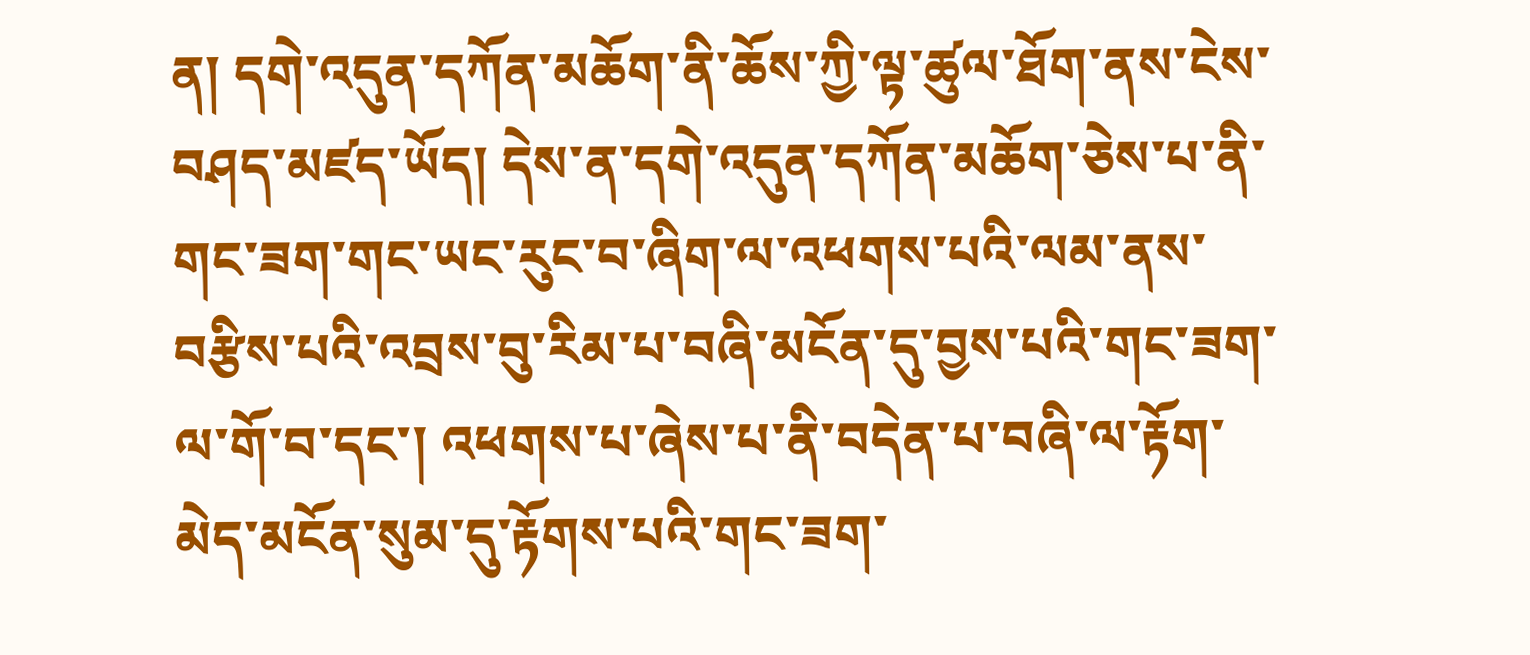ན། དགེ་འདུན་དཀོན་མཆོག་ནི་ཆོས་ཀྱི་ལྟ་ཚུལ་ཐོག་ནས་ངེས་བཤད་མཛད་ཡོད། དེས་ན་དགེ་འདུན་དཀོན་མཆོག་ཅེས་པ་ནི་གང་ཟག་གང་ཡང་རུང་བ་ཞིག་ལ་འཕགས་པའི་ལམ་ནས་བརྩིས་པའི་འབྲས་བུ་རིམ་པ་བཞི་མངོན་དུ་བྱས་པའི་གང་ཟག་ལ་གོ་བ་དང་། འཕགས་པ་ཞེས་པ་ནི་བདེན་པ་བཞི་ལ་རྟོག་མེད་མངོན་སུམ་དུ་རྟོགས་པའི་གང་ཟག་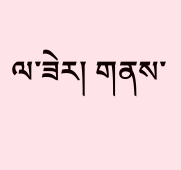ལ་ཟེར། གནས་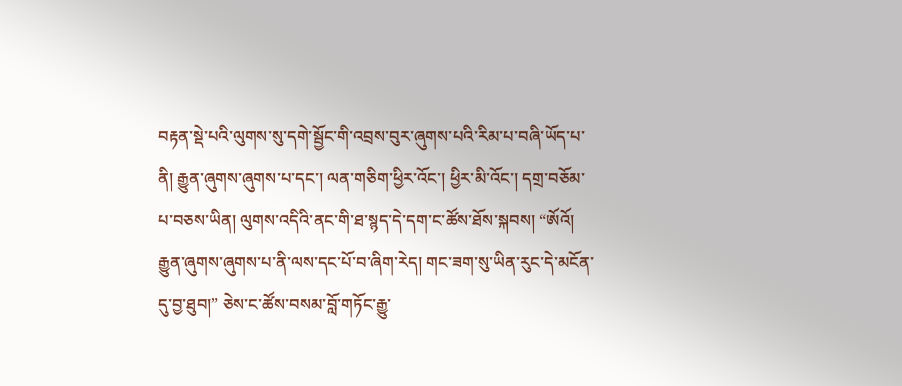བརྟན་སྡེ་པའི་ལུགས་སུ་དགེ་སྦྱོང་གི་འབྲས་བུར་ཞུགས་པའི་རིམ་པ་བཞི་ཡོད་པ་ནི། རྒྱུན་ཞུགས་ཞུགས་པ་དང་། ལན་གཅིག་ཕྱིར་འོང་། ཕྱིར་མི་འོང་། དགྲ་བཅོམ་པ་བཅས་ཡིན། ལུགས་འདིའི་ནང་གི་ཐ་སྙད་དེ་དག་ང་ཚོས་ཐོས་སྐབས། “ཨོའོ། རྒྱུན་ཞུགས་ཞུགས་པ་ནི་ལས་དང་པོ་བ་ཞིག་རེད། གང་ཟག་སུ་ཡིན་རུང་དེ་མངོན་དུ་བྱ་ཐུབ།” ཅེས་ང་ཚོས་བསམ་བློ་གཏོང་རྒྱུ་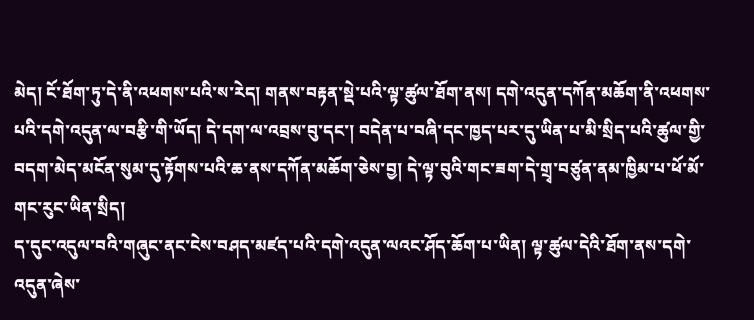མེད། ངོ་ཐོག་ཏུ་དེ་ནི་འཕགས་པའི་ས་རེད། གནས་བརྟན་སྡེ་པའི་ལྟ་ཚུལ་ཐོག་ནས། དགེ་འདུན་དཀོན་མཆོག་ནི་འཕགས་པའི་དགེ་འདུན་ལ་བརྩི་གི་ཡོད། དེ་དག་ལ་འབྲས་བུ་དང་། བདེན་པ་བཞི་དང་ཁྱད་པར་དུ་ཡིན་པ་མི་སྲིད་པའི་ཚུལ་གྱི་བདག་མེད་མངོན་སུམ་དུ་རྟོགས་པའི་ཆ་ནས་དཀོན་མཆོག་ཅེས་བྱ། དེ་ལྟ་བུའི་གང་ཟག་དེ་གྲྭ་བཙུན་ནམ་ཁྱིམ་པ་ཕོ་མོ་གང་རུང་ཡིན་སྲིད།
ད་དུང་འདུལ་བའི་གཞུང་ནང་ངེས་བཤད་མཛད་པའི་དགེ་འདུན་ལའང་ཤོད་ཆོག་པ་ཡིན། ལྟ་ཚུལ་དེའི་ཐོག་ནས་དགེ་འདུན་ཞེས་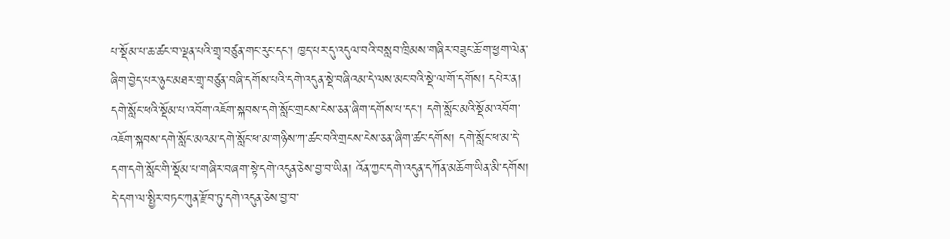པ་སྡོམ་པ་ཆ་ཚང་བ་ལྡན་པའི་གྲྭ་བཙུན་གང་རུང་དང་། ཁྱད་པར་དུ་འདུལ་བའི་བསླབ་ཁྲིམས་གཞིར་བཟུང་ཆོ་ག་ཕྱག་ལེན་ཞིག་བྱེད་པར་ཉུང་མཐར་གྲྭ་བཙུན་བཞི་དགོས་པའི་དགེ་འདུན་སྡེ་བཞིའམ་དེ་ལས་མང་བའི་སྡེ་ལ་གོ་དགོས། དཔེར་ན། དགེ་སློང་ཕའི་སྡོམ་པ་འབོག་འཇོག་སྐབས་དགེ་སློང་གྲངས་ངེས་ཅན་ཞིག་དགོས་པ་དང་། དགེ་སློང་མའི་སྡོམ་འབོག་འཇོག་སྐབས་དགེ་སློང་མའམ་དགེ་སློང་ཕ་མ་གཉིས་ཀ་ཚང་བའི་གྲངས་ངེས་ཅན་ཞིག་ཚང་དགོས། དགེ་སློང་ཕ་མ་དེ་དག་དགེ་སློང་གི་སྡོམ་པ་གཞིར་བཞག་སྟེ་དགེ་འདུན་ཅེས་བྱ་བ་ཡིན། འོན་ཀྱང་དགེ་འདུན་དཀོན་མཆོག་ཡིན་མི་དགོས། དེ་དག་ལ་སྤྱིར་བཏང་ཀུན་རྫོབ་ཏུ་དགེ་འདུན་ཅེས་བྱ་བ་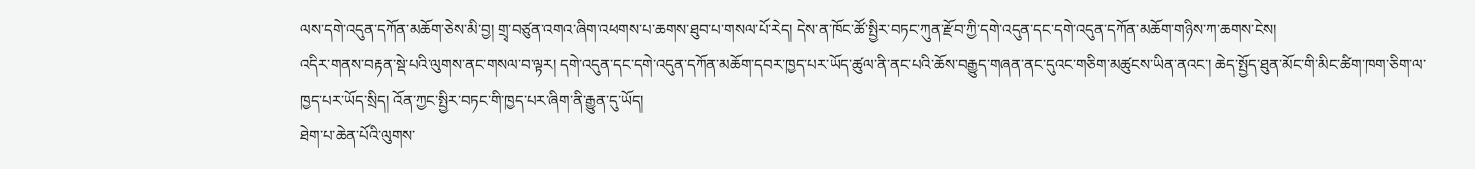ལས་དགེ་འདུན་དཀོན་མཆོག་ཅེས་མི་བྱ། གྲྭ་བཙུན་འགའ་ཞིག་འཕགས་པ་ཆགས་ཐུབ་པ་གསལ་པོ་རེད། དེས་ན་ཁོང་ཚོ་སྤྱིར་བཏང་ཀུན་རྫོབ་ཀྱི་དགེ་འདུན་དང་དགེ་འདུན་དཀོན་མཆོག་གཉིས་ཀ་ཆགས་ངེས།
འདིར་གནས་བརྟན་སྡེ་པའི་ལུགས་ནང་གསལ་བ་ལྟར། དགེ་འདུན་དང་དགེ་འདུན་དཀོན་མཆོག་དབར་ཁྱད་པར་ཡོད་ཚུལ་ནི་ནང་པའི་ཆོས་བརྒྱུད་གཞན་ནང་དུའང་གཅིག་མཚུངས་ཡིན་ནའང་། ཆེད་སྤྱོད་ཐུན་མོང་གི་མིང་ཚིག་ཁག་ཅིག་ལ་ཁྱད་པར་ཡོད་སྲིད། འོན་ཀྱང་སྤྱིར་བཏང་གི་ཁྱད་པར་ཞིག་ནི་རྒྱུན་དུ་ཡོད།
ཐེག་པ་ཆེན་པོའི་ལུགས་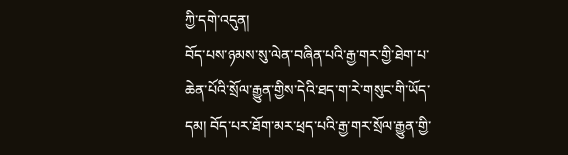ཀྱི་དགེ་འདུན།
བོད་པས་ཉམས་སུ་ལེན་བཞིན་པའི་རྒྱ་གར་གྱི་ཐེག་པ་ཆེན་པོའི་སྲོལ་རྒྱུན་གྱིས་དེའི་ཐད་ག་རེ་གསུང་གི་ཡོད་དམ། བོད་པར་ཐོག་མར་ཕྲད་པའི་རྒྱ་གར་སྲོལ་རྒྱུན་གྱི་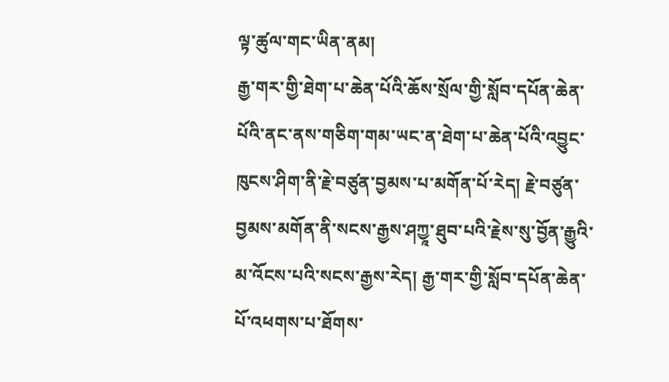ལྟ་ཚུལ་གང་ཡིན་ནམ།
རྒྱ་གར་གྱི་ཐེག་པ་ཆེན་པོའི་ཆོས་སྲོལ་གྱི་སློབ་དཔོན་ཆེན་པོའི་ནང་ནས་གཅིག་གམ་ཡང་ན་ཐེག་པ་ཆེན་པོའི་འབྱུང་ཁུངས་ཤིག་ནི་རྗེ་བཙུན་བྱམས་པ་མགོན་པོ་རེད། རྗེ་བཙུན་བྱམས་མགོན་ནི་སངས་རྒྱས་ཤཀྱཱ་ཐུབ་པའི་རྗེས་སུ་བྱོན་རྒྱུའི་མ་འོངས་པའི་སངས་རྒྱས་རེད། རྒྱ་གར་གྱི་སློབ་དཔོན་ཆེན་པོ་འཕགས་པ་ཐོགས་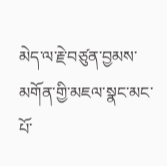མེད་ལ་རྗེ་བཙུན་བྱམས་མགོན་གྱི་མཇལ་སྣང་མང་པོ་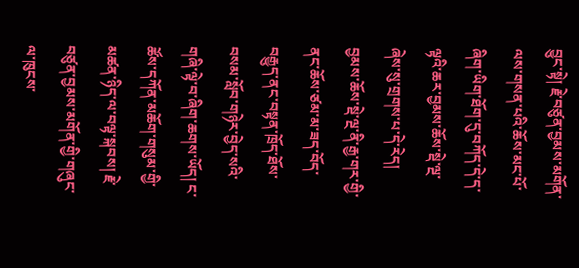བྱུང་སྟེ། རྗེ་བཙུན་བྱམས་མགོན་ལས་གསན་པའི་ཆོས་མང་པོ་ཞིག་ཡིག་ཐོག་དུ་བཀོད་དེ་ད་ལྟའི་ཆར་བྱམས་ཆོས་སྡེ་ལྔ་ཞེས་སུ་གྲགས་པ་དེ་རེད། བྱམས་ཆོས་སྡེ་ལྔ་ནི་རྒྱ་གར་གྱི་ནང་ཆོས་ཙམ་མ་ཟད་བོད་བརྒྱུད་ནང་བསྟན་ཁྲོད་ཐོས་བསམ་སློབ་གཉེར་བྱེད་སའི་གཞི་ལྟེ་བ་ཞིག་ཆགས་ཡོད། ང་ཚོས་དཀོན་མཆོག་གསུམ་གྱི་མཚན་ཉིད་ལ་བལྟ་སྐབས། རྗེ་བཙུན་བྱམས་མགོན་གྱི་གཞུང་ལ་ཁུངས་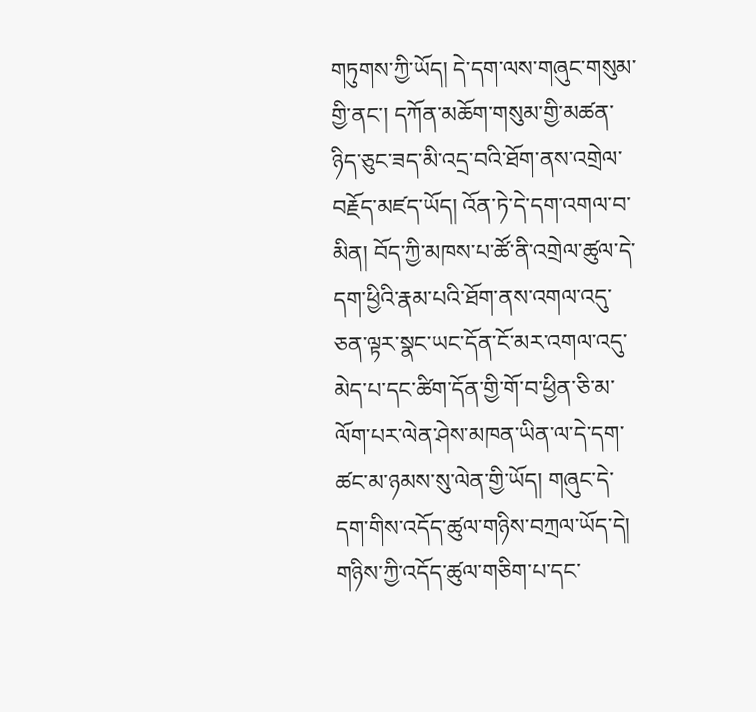གཏུགས་ཀྱི་ཡོད། དེ་དག་ལས་གཞུང་གསུམ་གྱི་ནང་། དཀོན་མཆོག་གསུམ་གྱི་མཚན་ཉིད་ཅུང་ཟད་མི་འདྲ་བའི་ཐོག་ནས་འགྲེལ་བརྗོད་མཛད་ཡོད། འོན་ཏེ་དེ་དག་འགལ་བ་མིན། བོད་ཀྱི་མཁས་པ་ཚོ་ནི་འགྲེལ་ཚུལ་དེ་དག་ཕྱིའི་རྣམ་པའི་ཐོག་ནས་འགལ་འདུ་ཅན་ལྟར་སྣང་ཡང་དོན་ངོ་མར་འགལ་འདུ་མེད་པ་དང་ཚིག་དོན་གྱི་གོ་བ་ཕྱིན་ཅི་མ་ལོག་པར་ལེན་ཤེས་མཁན་ཡིན་ལ་དེ་དག་ཚང་མ་ཉམས་སུ་ལེན་གྱི་ཡོད། གཞུང་དེ་དག་གིས་འདོད་ཚུལ་གཉིས་བཀྲལ་ཡོད་དེ། གཉིས་ཀྱི་འདོད་ཚུལ་གཅིག་པ་དང་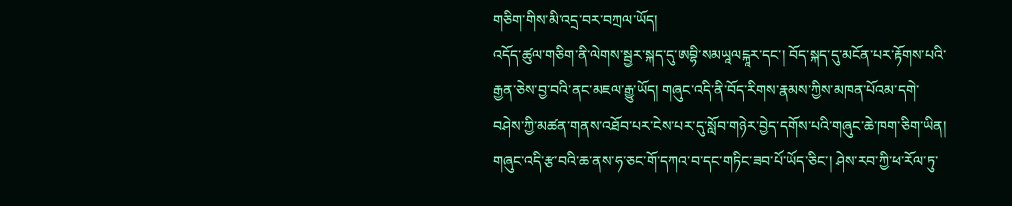གཅིག་གིས་མི་འདྲ་བར་བཀྲལ་ཡོད།
འདོད་ཚུལ་གཅིག་ནི་ལེགས་སྦྱར་སྐད་དུ་ཨབྷི་སམཡཱལངྐཱར་དང་། བོད་སྐད་དུ་མངོན་པར་རྟོགས་པའི་རྒྱན་ཅེས་བྱ་བའི་ནང་མཇལ་རྒྱུ་ཡོད། གཞུང་འདི་ནི་བོད་རིགས་རྣམས་ཀྱིས་མཁན་པོའམ་དགེ་བཤེས་ཀྱི་མཚན་གནས་འཐོབ་པར་ངེས་པར་དུ་སློབ་གཉེར་བྱེད་དགོས་པའི་གཞུང་ཆེ་ཁག་ཅིག་ཡིན། གཞུང་འདི་རྩ་བའི་ཆ་ནས་ཧ་ཅང་གོ་དཀའ་བ་དང་གཏིང་ཟབ་པོ་ཡོད་ཅིང་། ཤེས་རབ་ཀྱི་ཕ་རོལ་ཏུ་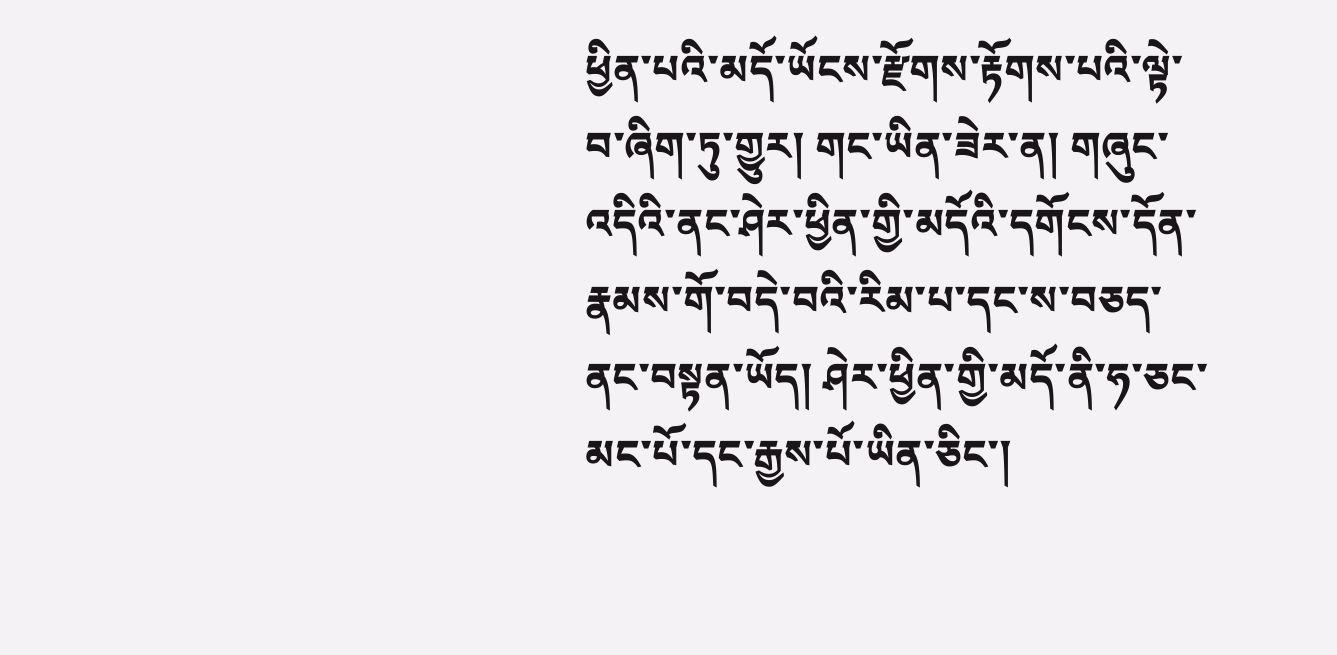ཕྱིན་པའི་མདོ་ཡོངས་རྫོགས་རྟོགས་པའི་ལྟེ་བ་ཞིག་ཏུ་གྱུར། གང་ཡིན་ཟེར་ན། གཞུང་འདིའི་ནང་ཤེར་ཕྱིན་གྱི་མདོའི་དགོངས་དོན་རྣམས་གོ་བདེ་བའི་རིམ་པ་དང་ས་བཅད་ནང་བསྟན་ཡོད། ཤེར་ཕྱིན་གྱི་མདོ་ནི་ཧ་ཅང་མང་པོ་དང་རྒྱས་པོ་ཡིན་ཅིང་།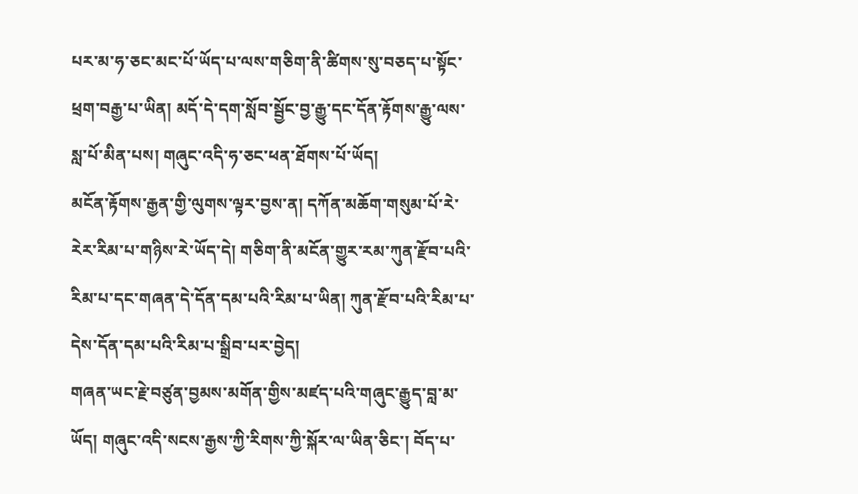པར་མ་ཧ་ཅང་མང་པོ་ཡོད་པ་ལས་གཅིག་ནི་ཚིགས་སུ་བཅད་པ་སྟོང་ཕྲག་བརྒྱ་པ་ཡིན། མདོ་དེ་དག་སློབ་སྦྱོང་བྱ་རྒྱུ་དང་དོན་རྟོགས་རྒྱུ་ལས་སླ་པོ་མིན་པས། གཞུང་འདི་ཧ་ཅང་ཕན་ཐོགས་པོ་ཡོད།
མངོན་རྟོགས་རྒྱན་གྱི་ལུགས་ལྟར་བྱས་ན། དཀོན་མཆོག་གསུམ་པོ་རེ་རེར་རིམ་པ་གཉིས་རེ་ཡོད་དེ། གཅིག་ནི་མངོན་གྱུར་རམ་ཀུན་རྫོབ་པའི་རིམ་པ་དང་གཞན་དེ་དོན་དམ་པའི་རིམ་པ་ཡིན། ཀུན་རྫོབ་པའི་རིམ་པ་དེས་དོན་དམ་པའི་རིམ་པ་སྒྲིབ་པར་བྱེད།
གཞན་ཡང་རྗེ་བཙུན་བྱམས་མགོན་གྱིས་མཛད་པའི་གཞུང་རྒྱུད་བླ་མ་ཡོད། གཞུང་འདི་སངས་རྒྱས་ཀྱི་རིགས་ཀྱི་སྐོར་ལ་ཡིན་ཅིང་། བོད་པ་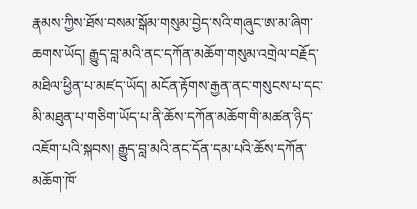རྣམས་ཀྱིས་ཐོས་བསམ་སྒོམ་གསུམ་བྱེད་སའི་གཞུང་ཨ་མ་ཞིག་ཆགས་ཡོད། རྒྱུད་བླ་མའི་ནང་དཀོན་མཆོག་གསུམ་འགྲེལ་བརྗོད་མཐིལ་ཕྱིན་པ་མཛད་ཡོད། མངོན་རྟོགས་རྒྱན་ནང་གསུངས་པ་དང་མི་མཐུན་པ་གཅིག་ཡོད་པ་ནི་ཆོས་དཀོན་མཆོག་གི་མཚན་ཉིད་འཇོག་པའི་སྐབས། རྒྱུད་བླ་མའི་ནང་དོན་དམ་པའི་ཆོས་དཀོན་མཆོག་ཁོ་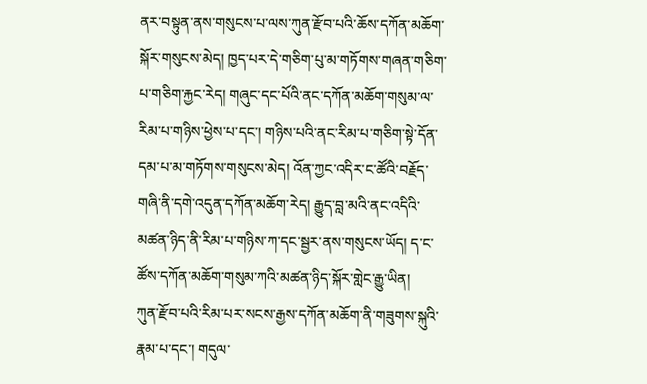ནར་བསྟུན་ནས་གསུངས་པ་ལས་ཀུན་རྫོབ་པའི་ཆོས་དཀོན་མཆོག་སྐོར་གསུངས་མེད། ཁྱད་པར་དེ་གཅིག་པུ་མ་གཏོགས་གཞན་གཅིག་པ་གཅིག་རྐྱང་རེད། གཞུང་དང་པོའི་ནང་དཀོན་མཆོག་གསུམ་ལ་རིམ་པ་གཉིས་ཕྱེས་པ་དང་། གཉིས་པའི་ནང་རིམ་པ་གཅིག་སྟེ་དོན་དམ་པ་མ་གཏོགས་གསུངས་མེད། འོན་ཀྱང་འདིར་ང་ཚོའི་བརྗོད་གཞི་ནི་དགེ་འདུན་དཀོན་མཆོག་རེད། རྒྱུད་བླ་མའི་ནང་འདིའི་མཚན་ཉིད་ནི་རིམ་པ་གཉིས་ཀ་དང་སྦྱར་ནས་གསུངས་ཡོད། ད་ང་ཚོས་དཀོན་མཆོག་གསུམ་ཀའི་མཚན་ཉིད་སྐོར་གླེང་རྒྱུ་ཡིན།
ཀུན་རྫོབ་པའི་རིམ་པར་སངས་རྒྱས་དཀོན་མཆོག་ནི་གཟུགས་སྐུའི་རྣམ་པ་དང་། གདུལ་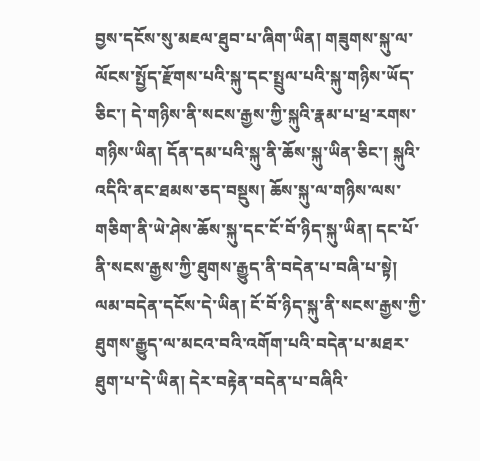བྱས་དངོས་སུ་མཇལ་ཐུབ་པ་ཞིག་ཡིན། གཟུགས་སྐུ་ལ་ལོངས་སྤྱོད་རྫོགས་པའི་སྐུ་དང་སྤྲུལ་པའི་སྐུ་གཉིས་ཡོད་ཅིང་། དེ་གཉིས་ནི་སངས་རྒྱས་ཀྱི་སྐུའི་རྣམ་པ་ཕྲ་རགས་གཉིས་ཡིན། དོན་དམ་པའི་སྐུ་ནི་ཆོས་སྐུ་ཡིན་ཅིང་། སྐུའི་འདིའི་ནང་ཐམས་ཅད་བསྡུས། ཆོས་སྐུ་ལ་གཉིས་ལས་གཅིག་ནི་ཡེ་ཤེས་ཆོས་སྐུ་དང་ངོ་བོ་ཉིད་སྐུ་ཡིན། དང་པོ་ནི་སངས་རྒྱས་ཀྱི་ཐུགས་རྒྱུད་ནི་བདེན་པ་བཞི་པ་སྟེ། ལམ་བདེན་དངོས་དེ་ཡིན། ངོ་བོ་ཉིད་སྐུ་ནི་སངས་རྒྱས་ཀྱི་ཐུགས་རྒྱུད་ལ་མངའ་བའི་འགོག་པའི་བདེན་པ་མཐར་ཐུག་པ་དེ་ཡིན། དེར་བརྟེན་བདེན་པ་བཞིའི་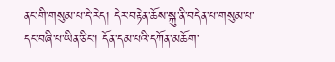ནང་གི་གསུམ་པ་དེ་རེད། དེར་བརྟེན་ཆོས་སྐུ་ནི་བདེན་པ་གསུམ་པ་དང་བཞི་པ་ཡིན་ཅིང་། དོན་དམ་པའི་དཀོན་མཆོག་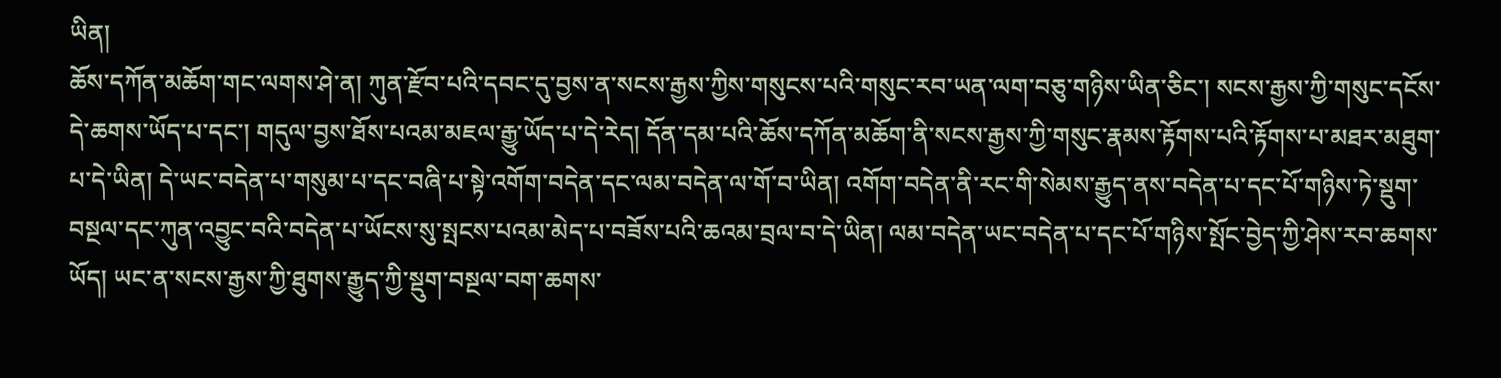ཡིན།
ཆོས་དཀོན་མཆོག་གང་ལགས་ཤེ་ན། ཀུན་རྫོབ་པའི་དབང་དུ་བྱས་ན་སངས་རྒྱས་ཀྱིས་གསུངས་པའི་གསུང་རབ་ཡན་ལག་བཅུ་གཉིས་ཡིན་ཅིང་། སངས་རྒྱས་ཀྱི་གསུང་དངོས་དེ་ཆགས་ཡོད་པ་དང་། གདུལ་བྱས་ཐོས་པའམ་མཇལ་རྒྱུ་ཡོད་པ་དེ་རེད། དོན་དམ་པའི་ཆོས་དཀོན་མཆོག་ནི་སངས་རྒྱས་ཀྱི་གསུང་རྣམས་རྟོགས་པའི་རྟོགས་པ་མཐར་མཐུག་པ་དེ་ཡིན། དེ་ཡང་བདེན་པ་གསུམ་པ་དང་བཞི་པ་སྟེ་འགོག་བདེན་དང་ལམ་བདེན་ལ་གོ་བ་ཡིན། འགོག་བདེན་ནི་རང་གི་སེམས་རྒྱུད་ནས་བདེན་པ་དང་པོ་གཉིས་ཏེ་སྡུག་བསྔལ་དང་ཀུན་འབྱུང་བའི་བདེན་པ་ཡོངས་སུ་སྤངས་པའམ་མེད་པ་བཟོས་པའི་ཆའམ་བྲལ་བ་དེ་ཡིན། ལམ་བདེན་ཡང་བདེན་པ་དང་པོ་གཉིས་སྤོང་བྱེད་ཀྱི་ཤེས་རབ་ཆགས་ཡོད། ཡང་ན་སངས་རྒྱས་ཀྱི་ཐུགས་རྒྱུད་ཀྱི་སྡུག་བསྔལ་བག་ཆགས་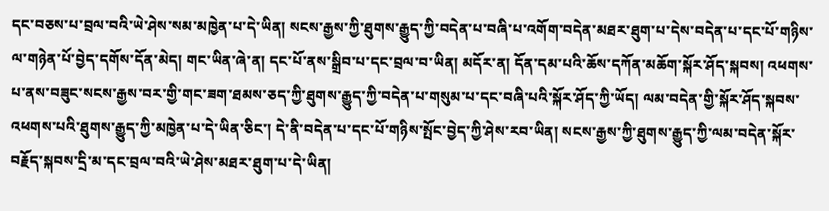དང་བཅས་པ་བྲལ་བའི་ཡེ་ཤེས་སམ་མཁྱེན་པ་དེ་ཡིན། སངས་རྒྱས་ཀྱི་ཐུགས་རྒྱུད་ཀྱི་བདེན་པ་བཞི་པ་འགོག་བདེན་མཐར་ཐུག་པ་དེས་བདེན་པ་དང་པོ་གཉིས་ལ་གཉེན་པོ་བྱེད་དགོས་དོན་མེད། གང་ཡིན་ཞེ་ན། དང་པོ་ནས་སྒྲིབ་པ་དང་བྲལ་བ་ཡིན། མདོར་ན། དོན་དམ་པའི་ཆོས་དཀོན་མཆོག་སྐོར་ཤོད་སྐབས། འཕགས་པ་ནས་བཟུང་སངས་རྒྱས་བར་གྱི་གང་ཟག་ཐམས་ཅད་ཀྱི་ཐུགས་རྒྱུད་ཀྱི་བདེན་པ་གསུམ་པ་དང་བཞི་པའི་སྐོར་ཤོད་ཀྱི་ཡོད། ལམ་བདེན་གྱི་སྐོར་ཤོད་སྐབས་འཕགས་པའི་ཐུགས་རྒྱུད་ཀྱི་མཁྱེན་པ་དེ་ཡིན་ཅིང་། དེ་ནི་བདེན་པ་དང་པོ་གཉིས་སྤོང་བྱེད་ཀྱི་ཤེས་རབ་ཡིན། སངས་རྒྱས་ཀྱི་ཐུགས་རྒྱུད་ཀྱི་ལམ་བདེན་སྐོར་བརྗོད་སྐབས་དྲི་མ་དང་བྲལ་བའི་ཡེ་ཤེས་མཐར་ཐུག་པ་དེ་ཡིན།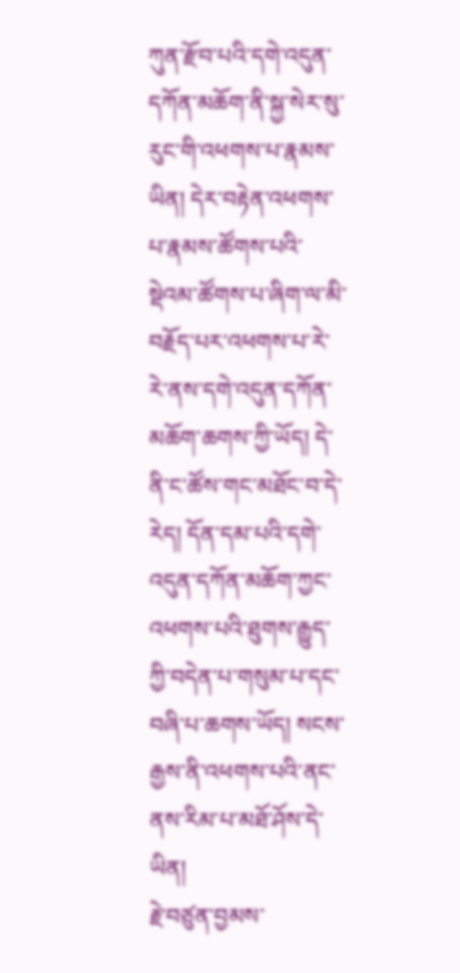ཀུན་རྫོབ་པའི་དགེ་འདུན་དཀོན་མཆོག་ནི་སྐྱ་སེར་སུ་རུང་གི་འཕགས་པ་རྣམས་ཡིན། དེར་བརྟེན་འཕགས་པ་རྣམས་ཚོགས་པའི་སྡེའམ་ཚོགས་པ་ཞིག་ལ་མི་བརྗོད་པར་འཕགས་པ་རེ་རེ་ནས་དགེ་འདུན་དཀོན་མཆོག་ཆགས་ཀྱི་ཡོད། དེ་ནི་ང་ཚོས་གང་མཐོང་བ་དེ་རེད། དོན་དམ་པའི་དགེ་འདུན་དཀོན་མཆོག་ཀྱང་འཕགས་པའི་ཐུགས་རྒྱུད་ཀྱི་བདེན་པ་གསུམ་པ་དང་བཞི་པ་ཆགས་ཡོད། སངས་རྒྱས་ནི་འཕགས་པའི་ནང་ནས་རིམ་པ་མཐོ་ཤོས་དེ་ཡིན།
རྗེ་བཙུན་བྱམས་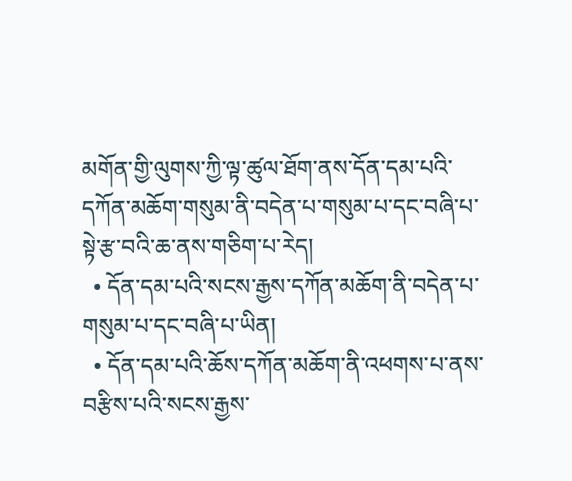མགོན་གྱི་ལུགས་ཀྱི་ལྟ་ཚུལ་ཐོག་ནས་དོན་དམ་པའི་དཀོན་མཆོག་གསུམ་ནི་བདེན་པ་གསུམ་པ་དང་བཞི་པ་སྟེ་རྩ་བའི་ཆ་ནས་གཅིག་པ་རེད།
  • དོན་དམ་པའི་སངས་རྒྱས་དཀོན་མཆོག་ནི་བདེན་པ་གསུམ་པ་དང་བཞི་པ་ཡིན།
  • དོན་དམ་པའི་ཆོས་དཀོན་མཆོག་ནི་འཕགས་པ་ནས་བརྩིས་པའི་སངས་རྒྱས་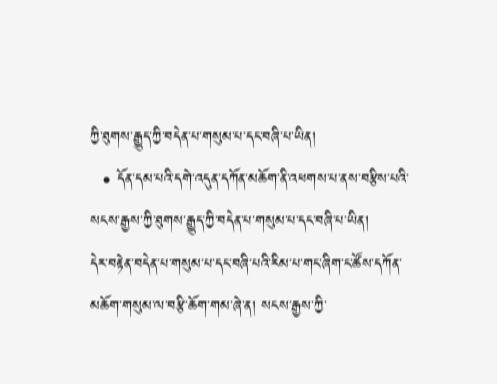ཀྱི་ཐུགས་རྒྱུད་ཀྱི་བདེན་པ་གསུམ་པ་དང་བཞི་པ་ཡིན།
  • དོན་དམ་པའི་དགེ་འདུན་དཀོན་མཆོག་ནི་འཕགས་པ་ནས་བརྩིས་པའི་སངས་རྒྱས་ཀྱི་ཐུགས་རྒྱུད་ཀྱི་བདེན་པ་གསུམ་པ་དང་བཞི་པ་ཡིན།
དེར་བརྟེན་བདེན་པ་གསུམ་པ་དང་བཞི་པའི་རིམ་པ་གང་ཞིག་ང་ཚོས་དཀོན་མཆོག་གསུམ་ལ་བརྩི་ཆོག་གམ་ཞེ་ན། སངས་རྒྱས་ཀྱི་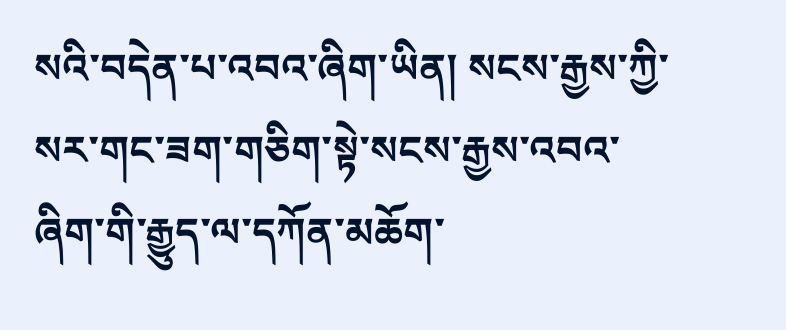སའི་བདེན་པ་འབའ་ཞིག་ཡིན། སངས་རྒྱས་ཀྱི་སར་གང་ཟག་གཅིག་སྟེ་སངས་རྒྱས་འབའ་ཞིག་གི་རྒྱུད་ལ་དཀོན་མཆོག་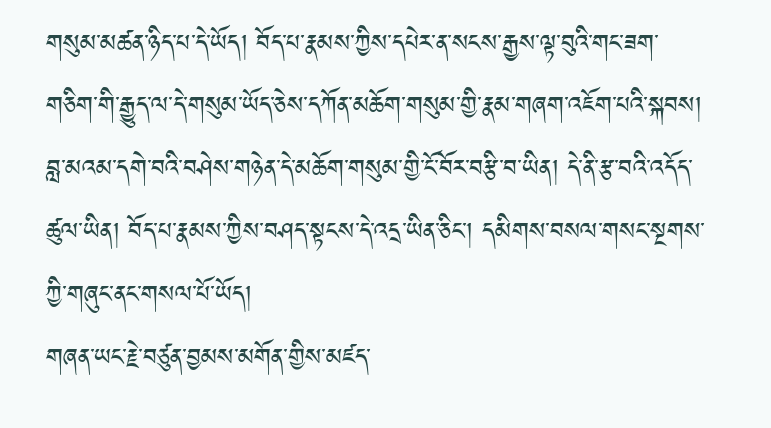གསུམ་མཚན་ཉིད་པ་དེ་ཡོད། བོད་པ་རྣམས་ཀྱིས་དཔེར་ན་སངས་རྒྱས་ལྟ་བུའི་གང་ཟག་གཅིག་གི་རྒྱུད་ལ་དེ་གསུམ་ཡོད་ཅེས་དཀོན་མཆོག་གསུམ་གྱི་རྣམ་གཞག་འཇོག་པའི་སྐབས། བླ་མའམ་དགེ་བའི་བཤེས་གཉེན་དེ་མཆོག་གསུམ་གྱི་ངོ་བོར་བརྩི་བ་ཡིན། དེ་ནི་རྩ་བའི་འདོད་ཚུལ་ཡིན། བོད་པ་རྣམས་ཀྱིས་བཤད་སྟངས་དེ་འདྲ་ཡིན་ཅིང་། དམིགས་བསལ་གསང་སྔགས་ཀྱི་གཞུང་ནང་གསལ་པོ་ཡོད།
གཞན་ཡང་རྗེ་བཙུན་བྱམས་མགོན་གྱིས་མཛད་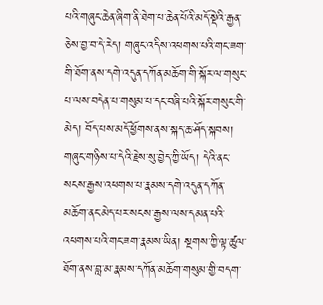པའི་གཞུང་ཆེན་ཞིག་ནི་ཐེག་པ་ཆེན་པོའི་མདོ་སྡེའི་རྒྱན་ཅེས་བྱ་བ་དེ་རེད། གཞུང་འདིས་འཕགས་པའི་གང་ཟག་གི་ཐོག་ནས་དགེ་འདུན་དཀོན་མཆོག་གི་སྐོར་ལ་གསུང་པ་ལས་བདེན་པ་གསུམ་པ་དང་བཞི་པའི་སྐོར་གསུང་གི་མེད། བོད་པས་མདོ་ཕྱོགས་ནས་སྐད་ཆ་ཤོད་སྐབས། གཞུང་གཉིས་པ་དེའི་རྗེས་སུ་བྱེད་ཀྱི་ཡོད། དེའི་ནང་སངས་རྒྱས་འཕགས་པ་རྣམས་དགེ་འདུན་དཀོན་མཆོག་ནང་མེད་པར་སངས་རྒྱས་ལས་དམན་པའི་འཕགས་པའི་གང་ཟག་རྣམས་ཡིན། སྔགས་ཀྱི་ལྟ་ཚུལ་ཐོག་ནས་བླ་མ་རྣམས་དཀོན་མཆོག་གསུམ་གྱི་བདག་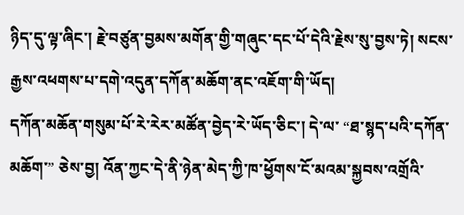ཉིད་དུ་ལྟ་ཞིང་། རྗེ་བཙུན་བྱམས་མགོན་གྱི་གཞུང་དང་པོ་དེའི་རྗེས་སུ་བྱས་ཏེ། སངས་རྒྱས་འཕགས་པ་དགེ་འདུན་དཀོན་མཆོག་ནང་འཇོག་གི་ཡོད།
དཀོན་མཆོན་གསུམ་པོ་རེ་རེར་མཚོན་བྱེད་རེ་ཡོད་ཅིང་། དེ་ལ་ “ཐ་སྙད་པའི་དཀོན་མཆོག་” ཅེས་བྱ། འོན་ཀྱང་དེ་ནི་ཉེན་མེད་ཀྱི་ཁ་ཕྱོགས་ངོ་མའམ་སྐྱབས་འགྲོའི་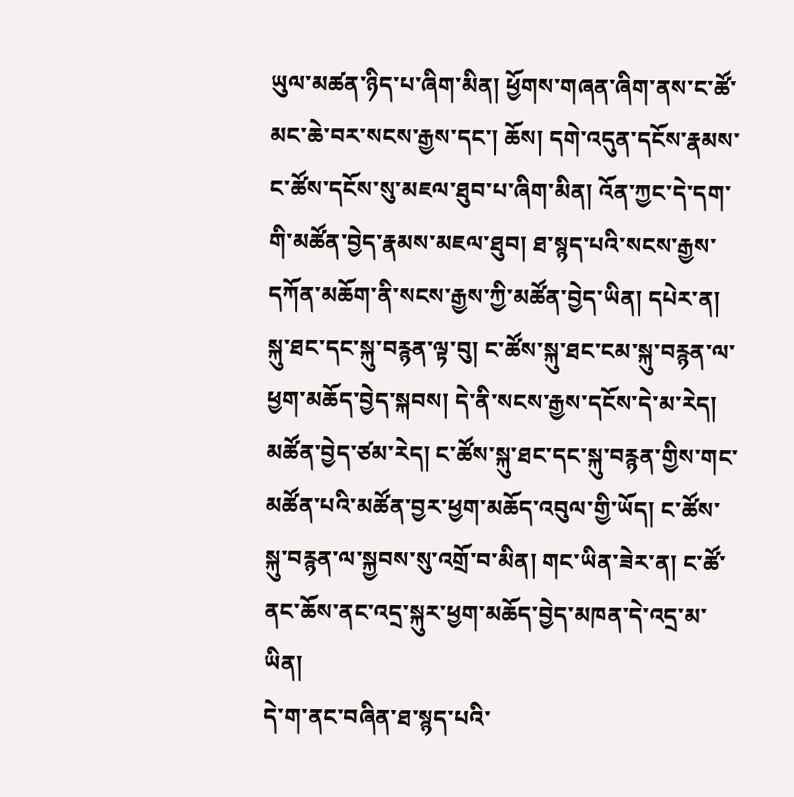ཡུལ་མཚན་ཉིད་པ་ཞིག་མིན། ཕྱོགས་གཞན་ཞིག་ནས་ང་ཚོ་མང་ཆེ་བར་སངས་རྒྱས་དང་། ཆོས། དགེ་འདུན་དངོས་རྣམས་ང་ཚོས་དངོས་སུ་མཇལ་ཐུབ་པ་ཞིག་མིན། འོན་ཀྱང་དེ་དག་གི་མཚོན་བྱེད་རྣམས་མཇལ་ཐུབ། ཐ་སྙད་པའི་སངས་རྒྱས་དཀོན་མཆོག་ནི་སངས་རྒྱས་ཀྱི་མཚོན་བྱེད་ཡིན། དཔེར་ན། སྐུ་ཐང་དང་སྐུ་བརྙན་ལྟ་བུ། ང་ཚོས་སྐུ་ཐང་ངམ་སྐུ་བརྙན་ལ་ཕྱག་མཆོད་བྱེད་སྐབས། དེ་ནི་སངས་རྒྱས་དངོས་དེ་མ་རེད། མཚོན་བྱེད་ཙམ་རེད། ང་ཚོས་སྐུ་ཐང་དང་སྐུ་བརྙན་གྱིས་གང་མཚོན་པའི་མཚོན་བྱར་ཕྱག་མཆོད་འབུལ་གྱི་ཡོད། ང་ཚོས་སྐུ་བརྙན་ལ་སྐྱབས་སུ་འགྲོ་བ་མིན། གང་ཡིན་ཟེར་ན། ང་ཚོ་ནང་ཆོས་ནང་འདྲ་སྐུར་ཕྱག་མཆོད་བྱེད་མཁན་དེ་འདྲ་མ་ཡིན།
དེ་ག་ནང་བཞིན་ཐ་སྙད་པའི་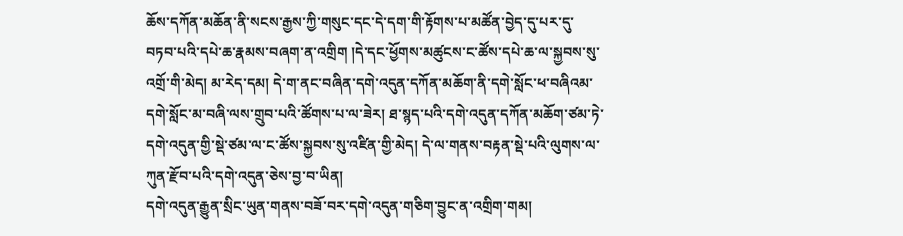ཆོས་དཀོན་མཆོན་ནི་སངས་རྒྱས་ཀྱི་གསུང་དང་དེ་དག་གི་རྟོགས་པ་མཚོན་བྱེད་དུ་པར་དུ་བཏབ་པའི་དཔེ་ཆ་རྣམས་བཞག་ན་འགྲིག །དེ་དང་ཕྱོགས་མཚུངས་ང་ཚོས་དཔེ་ཆ་ལ་སྐྱབས་སུ་འགྲོ་གི་མེད། མ་རེད་དམ། དེ་ག་ནང་བཞིན་དགེ་འདུན་དཀོན་མཆོག་ནི་དགེ་སློང་ཕ་བཞིའམ་དགེ་སློང་མ་བཞི་ལས་གྲུབ་པའི་ཚོགས་པ་ལ་ཟེར། ཐ་སྙད་པའི་དགེ་འདུན་དཀོན་མཆོག་ཙམ་ཏེ་དགེ་འདུན་གྱི་སྡེ་ཙམ་ལ་ང་ཚོས་སྐྱབས་སུ་འཛིན་གྱི་མེད། དེ་ལ་གནས་བརྟན་སྡེ་པའི་ལུགས་ལ་ཀུན་རྫོབ་པའི་དགེ་འདུན་ཅེས་བྱ་བ་ཡིན།
དགེ་འདུན་རྒྱུན་སྲིང་ཡུན་གནས་བཟོ་བར་དགེ་འདུན་གཅིག་བྱུང་ན་འགྲིག་གམ།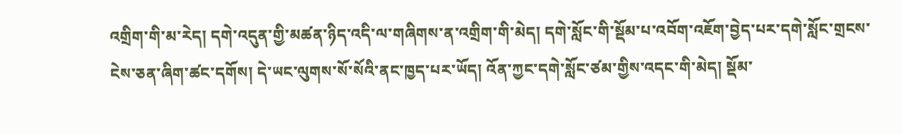འགྲིག་གི་མ་རེད། དགེ་འདུན་གྱི་མཚན་ཉིད་འདི་ལ་གཞིགས་ན་འགྲིག་གི་མེད། དགེ་སློང་གི་སྡོམ་པ་འབོག་འཇོག་བྱེད་པར་དགེ་སློང་གྲངས་ངེས་ཅན་ཞིག་ཚང་དགོས། དེ་ཡང་ལུགས་སོ་སོའི་ནང་ཁྱད་པར་ཡོད། འོན་ཀྱང་དགེ་སློང་ཙམ་གྱིས་འདང་གི་མེད། སྡོམ་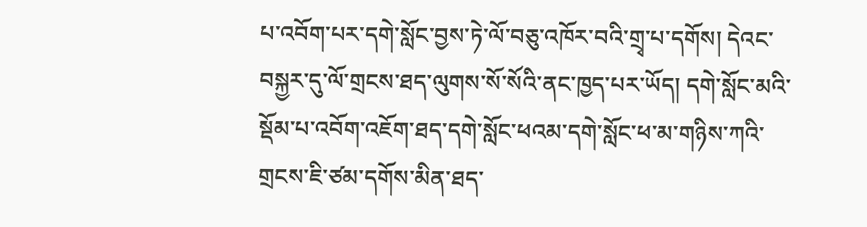པ་འབོག་པར་དགེ་སློང་བྱས་ཏེ་ལོ་བཅུ་འཁོར་བའི་གྲྭ་པ་དགོས། དེའང་བསྐྱར་དུ་ལོ་གྲངས་ཐད་ལུགས་སོ་སོའི་ནང་ཁྱད་པར་ཡོད། དགེ་སློང་མའི་སྡོམ་པ་འབོག་འཇོག་ཐད་དགེ་སློང་ཕའམ་དགེ་སློང་ཕ་མ་གཉིས་ཀའི་གྲངས་ཇི་ཙམ་དགོས་མིན་ཐད་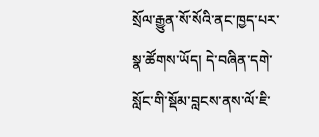སྲོལ་རྒྱུན་སོ་སོའི་ནང་ཁྱད་པར་སྣ་ཚོགས་ཡོད། དེ་བཞིན་དགེ་སློང་གི་སྡོམ་བླངས་ནས་ལོ་ཇི་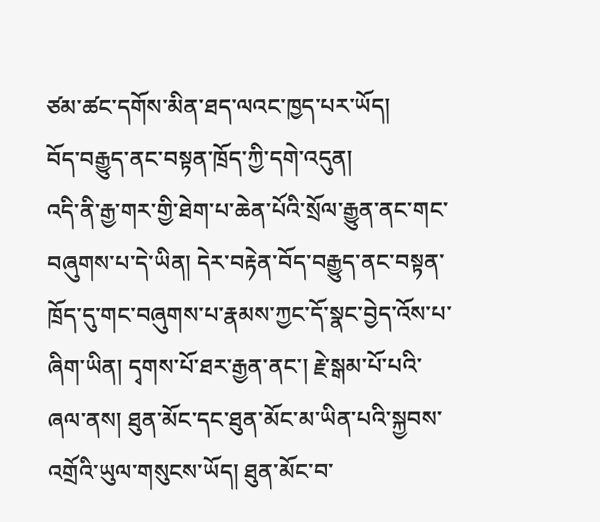ཙམ་ཚང་དགོས་མིན་ཐད་ལའང་ཁྱད་པར་ཡོད།
བོད་བརྒྱུད་ནང་བསྟན་ཁྲོད་ཀྱི་དགེ་འདུན།
འདི་ནི་རྒྱ་གར་གྱི་ཐེག་པ་ཆེན་པོའི་སྲོལ་རྒྱུན་ནང་གང་བཞུགས་པ་དེ་ཡིན། དེར་བརྟེན་བོད་བརྒྱུད་ནང་བསྟན་ཁྲོད་དུ་གང་བཞུགས་པ་རྣམས་ཀྱང་དོ་སྣང་བྱེད་འོས་པ་ཞིག་ཡིན། དྭགས་པོ་ཐར་རྒྱན་ནང་། རྗེ་སྒམ་པོ་པའི་ཞལ་ནས། ཐུན་མོང་དང་ཐུན་མོང་མ་ཡིན་པའི་སྐྱབས་འགྲོའི་ཡུལ་གསུངས་ཡོད། ཐུན་མོང་བ་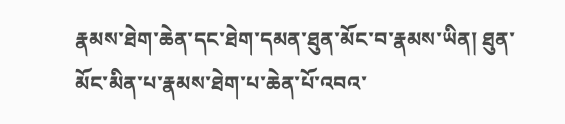རྣམས་ཐེག་ཆེན་དང་ཐེག་དམན་ཐུན་མོང་བ་རྣམས་ཡིན། ཐུན་མོང་མིན་པ་རྣམས་ཐེག་པ་ཆེན་པོ་འབའ་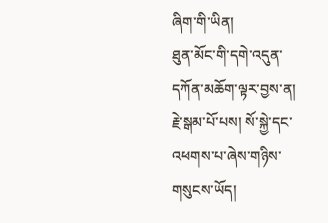ཞིག་གི་ཡིན།
ཐུན་མོང་གི་དགེ་འདུན་དཀོན་མཆོག་ལྟར་བྱས་ན། རྗེ་སྒམ་པོ་པས། སོ་སྐྱེ་དང་འཕགས་པ་ཞེས་གཉིས་གསུངས་ཡོད།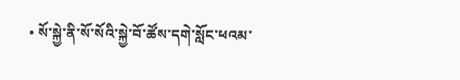• སོ་སྐྱེ་ནི་སོ་སོའི་སྐྱེ་བོ་ཚོས་དགེ་སློང་ཕའམ་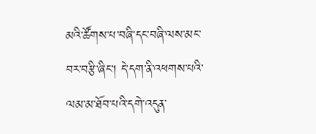མའི་ཚོགས་པ་བཞི་དང་བཞི་ལས་མང་བར་བརྩི་ཞིང་། དེ་དག་ནི་འཕགས་པའི་ལམ་མ་ཐོབ་པའི་དགེ་འདུན་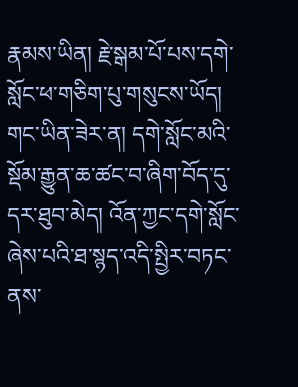རྣམས་ཡིན། རྗེ་སྒམ་པོ་པས་དགེ་སློང་ཕ་གཅིག་པུ་གསུངས་ཡོད། གང་ཡིན་ཟེར་ན། དགེ་སློང་མའི་སྡོམ་རྒྱུན་ཆ་ཚང་བ་ཞིག་བོད་དུ་དར་ཐུབ་མེད། འོན་ཀྱང་དགེ་སློང་ཞེས་པའི་ཐ་སྙད་འདི་སྤྱིར་བཏང་ནས་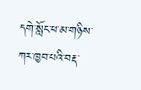དགེ་སློང་ཕ་མ་གཉིས་ཀར་ཁྱབ་པའི་བརྡ་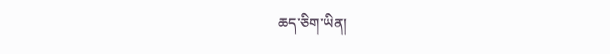ཆད་ཅིག་ཡིན།